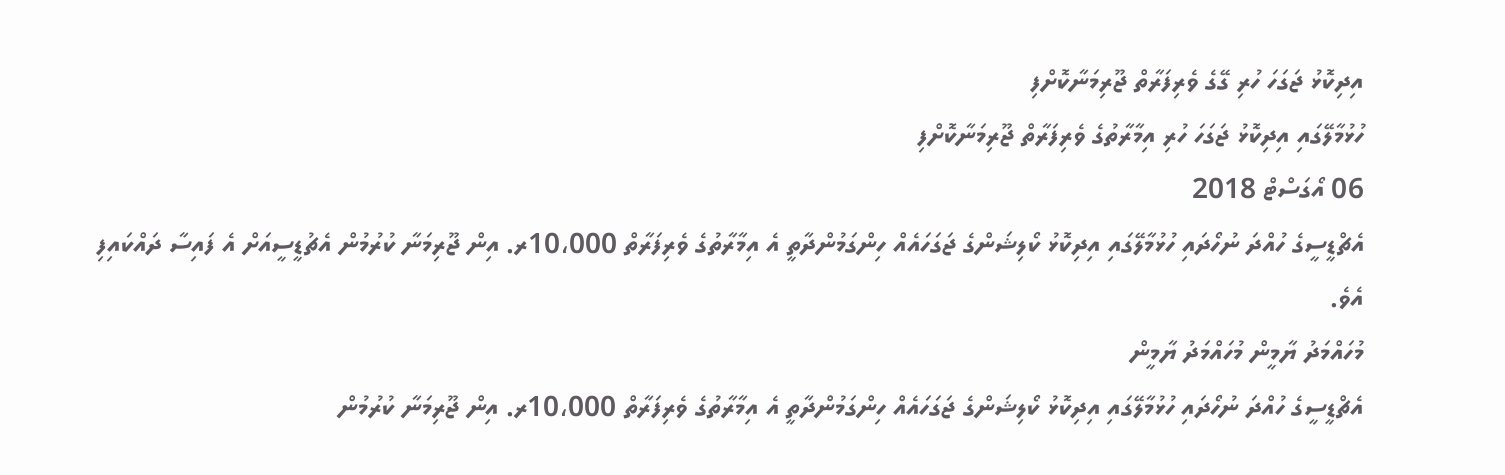އިދިކޮޅު ޖަގަހަ ހުރި ގޭގެ ވެރިފަރާތް ޖޫރިމަނާކޮށްފި
ހުޅުމާލޭގައި އިދިކޮޅު ޖަގަހަ ހުރި އިމާރާތުގެ ވެރިފަރާތް ޖޫރިމަނާކޮށްފި
06 އޯގަސްޓް 2018
އެޗްޑީސީގެ ހުއްދަ ނުހޯދައި ހުޅުމާލޭގައި އިދިކޮޅު ކޯލިޝަންގެ ޖަގަހައެއް ހިންގަމުންދާތީ އެ އިމާރާތުގެ ވެރިފަރާތް 10،000ރ. އިން ޖޫރިމަނާ ކުރުމުން އެޗުޑީސީއަށް އެ ފައިސާ ދައްކައިފި އެވެ.
މުހައްމަދު ޔާމީން މުހައްމަދު ޔާމީން
އެޗްޑީސީގެ ހުއްދަ ނުހޯދައި ހުޅުމާލޭގައި އިދިކޮޅު ކޯލިޝަންގެ ޖަގަހައެއް ހިންގަމުންދާތީ އެ އިމާރާތުގެ ވެރިފަރާތް 10،000ރ. އިން ޖޫރިމަނާ ކުރުމުން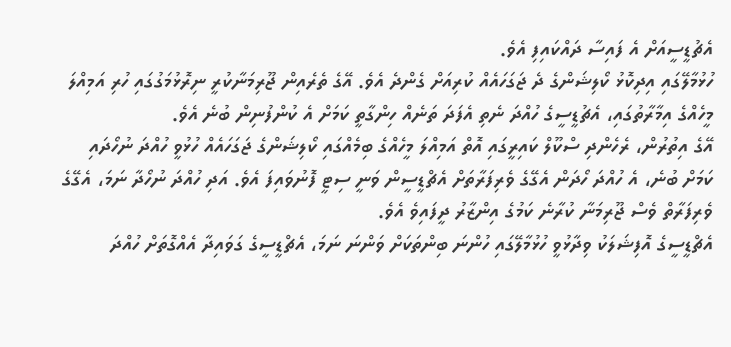އެޗުޑީސީއަށް އެ ފައިސާ ދައްކައިފި އެވެ.
ހުޅުމާލޭގައި އިދިކޮޅު ކޯލިޝަންގެ ދެ ޖަގަހައެއް ކުރިއަށް ގެންދެ އެވެ. އޭގެ ތެރެއިން ޖޫރިމަނާކުރީ ނިރޮޅުމަގުގައި ހުރި އަމިއްލަ މީހެއްގެ އިމާރާތުގައި، އެޗުޑީސީގެ ހުއްދަ ނެތި އެފަދަ ތަނެއް ހިންގާތީ ކަމަށް އެ ކުންފުނިން ބުނެ އެވެ.
އޭގެ އިތުރުން، ރެހެންދި ސްކޫލް ކައިރީގައި އޮތް އަމިއްލަ މީހެއްގެ ބިމެއްގައި ކޯލިޝަންގެ ޖަގަހައެއް ހުޅުވީ ހުއްދަ ނުހޯދައި ކަމަށް ބުނެ، އެ ހުއްދަ ހޯދަން އެގޭގެ ވެރިފަރާތަށް އެޗްޑީސީން ވަނީ ސިޓީ ފޮނުވައިފަ އެވެ. އަދި ހުއްދަ ނުހޯދާ ނަމަ، އެގޭގެ ވެރިފަރާތް ވެސް ޖޫރިމަނާ ކުރާނެ ކަމުގެ އިންޒާރު ދީފައިވެ އެވެ.
އެޗްޑީސީގެ އޮފިޝަލަކު ވިދާޅުވީ ހުޅުމާލޭގައި ހުންނަ ބިންތަކަށް ވަންނަ ނަމަ، އެޗްޑީސީގެ ގަވައިދާ އެއްގޮތަށް ހުއްދަ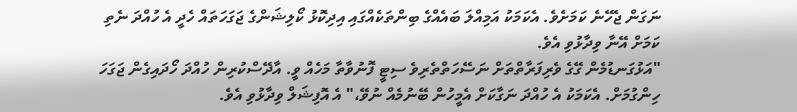ނަގަން ޖެހޭނެ ކަމަށެވެ. އެކަމަކު އަމިއްލަ ބައެއްގެ ބިންތަކެއްގައި އިދިކޮޅު ކޯލިޝަންގެ ޖަގަހަތައް ހެދީ އެ ހުއްދަ ނެތި ކަމަށް އޭނާ ވިދާޅުވި އެވެ.
"އަޅުގަނޑުމެން ގޭގެ ވެރިފަރާތްތަށް ނަސޭހަތްތެރިވެ ސިޓީ ފޮނުވާތާ މަހެއް ވީ. އާދޭސްކުރިން ހުއްދަ ހޯދައިގެން ޖަގަހަ ހިންގުމަށް. އެކަމަކު އެ ހުއްދަ ނަގާކަށް އެމީހުން ބޭނުމެއް ނުވޭ،" އެ އޮފިޝަލް ވިދާޅުވި އެވެ.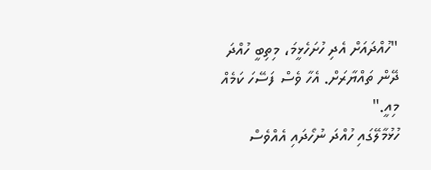"ހުއްދައަށް އެދި ހުށަހެޅީމަ، މިތިބީ ހުއްދަ ދޭން ތައްޔާރަށް. އެހާ ވެސް ފަސޭހަ ކަމެއް މިއީ."
ހުޅުމާލޭގައި ހުއްދަ ނުހޯދައި އެއްވެސް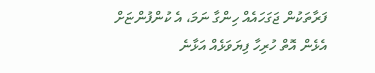ފަރާތަކުން ޖަގަހައެއް ހިންގާ ނަމަ، އެ ކުންފުންޏަށް އެޅެން އޮތް ހުރިހާ ފިޔަވަޅެއް އަޅާނެ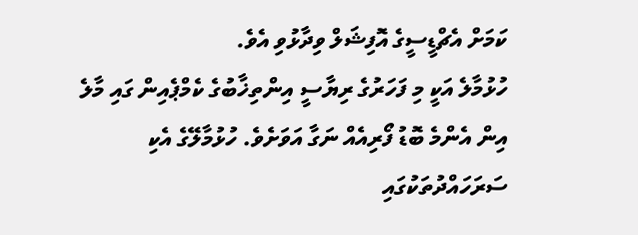ކަމަށް އެޗްޑީސީގެ އޮފިޝަލް ވިދާޅުވި އެވެ.
ހުޅުމާލެ އަކީ މި ފަހަރުގެ ރިޔާސީ އިންތިޚާބުގެ ކެމްޕެއިން ގައި މާލެ އިން އެންމެ ބޮޑު ފޯރިއެއް ނަގާ އަވަށެވެ. ހުޅުމާލޭގެ އެކި ސަރަހައްދުތަކުގައި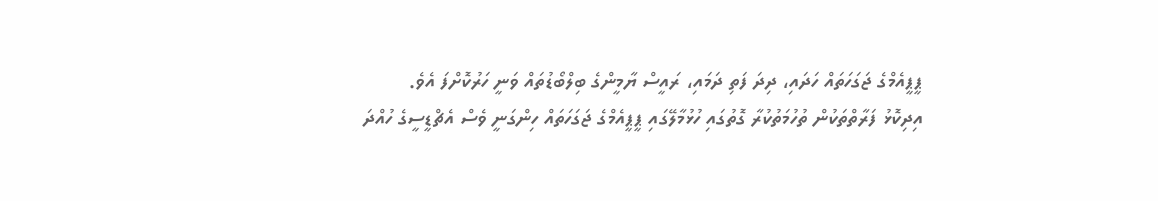ޕީޕީއެމްގެ ޖަގަހަތައް ހަދައި، ދިދަ ފަތި ދަމައި، ރައީސް ޔާމީންގެ ބިލްބޯޑުތައް ވަނީ ހަރުކޮށްފަ އެވެ.
އިދިކޮޅު ފަރާތްތަކުން ތުހުމަތުކުރާ ގޮތުގައި ހުޅުމާލޭގައި ޕީޕީއެމްގެ ޖަގަހަތައް ހިންގަނީ ވެސް އެޗްޑީސީގެ ހުއްދަ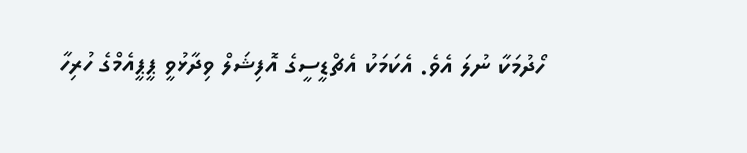ހޯދުމަކާ ނުލަ އެވެ. އެކަމަކު އެޗްޑީސީގެ އޮފިޝަލް ވިދާޅުވީ ޕީޕީއެމްގެ ހުރިހާ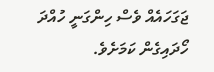ޖަގަހައެއް ވެސް ހިންގަނީ ހުއްދަ ހޯދައިގެން ކަމަށެވެ.